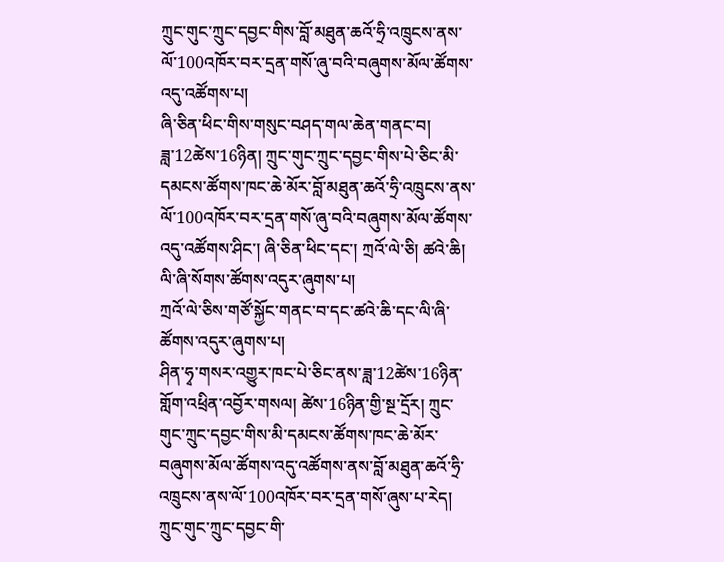ཀྲུང་གུང་ཀྲུང་དབྱང་གིས་བློ་མཐུན་ཆའོ་ཧྲི་འཁྲུངས་ནས་ལོ་100འཁོར་བར་དྲན་གསོ་ཞུ་བའི་བཞུགས་མོལ་ཚོགས་འདུ་འཚོགས་པ།
ཞི་ཅིན་ཕིང་གིས་གསུང་བཤད་གལ་ཆེན་གནང་བ།
ཟླ་12ཚེས་16ཉིན། ཀྲུང་གུང་ཀྲུང་དབྱང་གིས་པེ་ཅིང་མི་དམངས་ཚོགས་ཁང་ཆེ་མོར་བློ་མཐུན་ཆའོ་ཧྲི་འཁྲུངས་ནས་ལོ་100འཁོར་བར་དྲན་གསོ་ཞུ་བའི་བཞུགས་མོལ་ཚོགས་འདུ་འཚོགས་ཤིང་། ཞི་ཅིན་ཕིང་དང་། ཀྲའོ་ལེ་ཅི། ཚའེ་ཆི། ལི་ཞི་སོགས་ཚོགས་འདུར་ཞུགས་པ།
ཀྲའོ་ལེ་ཅིས་གཙོ་སྐྱོང་གནང་བ་དང་ཚའེ་ཆི་དང་ལི་ཞི་ཚོགས་འདུར་ཞུགས་པ།
ཤིན་ཧྭ་གསར་འགྱུར་ཁང་པེ་ཅིང་ནས་ཟླ་12ཚེས་16ཉིན་གློག་འཕྲིན་འབྱོར་གསལ། ཚེས་16ཉིན་གྱི་སྔ་དྲོར། ཀྲུང་གུང་ཀྲུང་དབྱང་གིས་མི་དམངས་ཚོགས་ཁང་ཆེ་མོར་བཞུགས་མོལ་ཚོགས་འདུ་འཚོགས་ནས་བློ་མཐུན་ཆའོ་ཧྲི་འཁྲུངས་ནས་ལོ་100འཁོར་བར་དྲན་གསོ་ཞུས་པ་རེད། ཀྲུང་གུང་ཀྲུང་དབྱང་གི་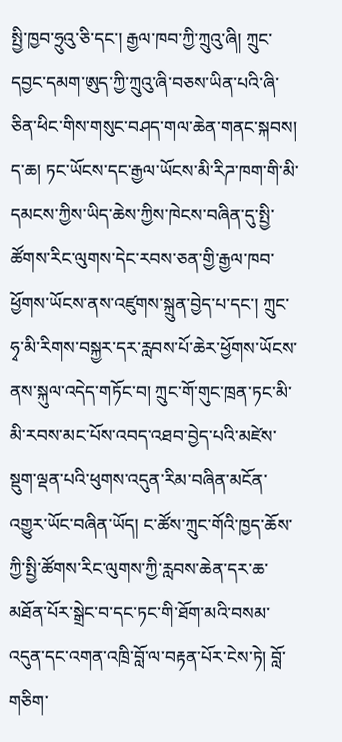སྤྱི་ཁྱབ་ཧྲུའུ་ཅི་དང་། རྒྱལ་ཁབ་ཀྱི་ཀྲུའུ་ཞི། ཀྲུང་དབྱང་དམག་ཨུད་ཀྱི་ཀྲུའུ་ཞི་བཅས་ཡིན་པའི་ཞི་ཅིན་ཕིང་གིས་གསུང་བཤད་གལ་ཆེན་གནང་སྐབས། ད་ཆ། ཏང་ཡོངས་དང་རྒྱལ་ཡོངས་མི་རིཌ་ཁག་གི་མི་དམངས་ཀྱིས་ཡིད་ཆེས་ཀྱིས་ཁེངས་བཞིན་དུ་སྤྱི་ཚོགས་རིང་ལུགས་དེང་རབས་ཅན་གྱི་རྒྱལ་ཁབ་ཕྱོགས་ཡོངས་ནས་འཛུགས་སྐྲུན་བྱེད་པ་དང་། ཀྲུང་ཧྭ་མི་རིགས་བསྐྱར་དར་རླབས་པོ་ཆེར་ཕྱོགས་ཡོངས་ནས་སྐུལ་འདེད་གཏོང་བ། ཀྲུང་གོ་གུང་ཁྲན་ཏང་མི་མི་རབས་མང་པོས་འབད་འཐབ་བྱེད་པའི་མཛེས་སྡུག་ལྡན་པའི་ཕུགས་འདུན་རིམ་བཞིན་མངོན་འགྱུར་ཡོང་བཞིན་ཡོད། ང་ཚོས་ཀྲུང་གོའི་ཁྱད་ཆོས་ཀྱི་སྤྱི་ཚོགས་རིང་ལུགས་ཀྱི་རླབས་ཆེན་དར་ཆ་མཐོན་པོར་སྒྲེང་བ་དང་ཏང་གི་ཐོག་མའི་བསམ་འདུན་དང་འགན་འཁྲི་བློ་ལ་བརྟན་པོར་ངེས་ཏེ། བློ་གཅིག་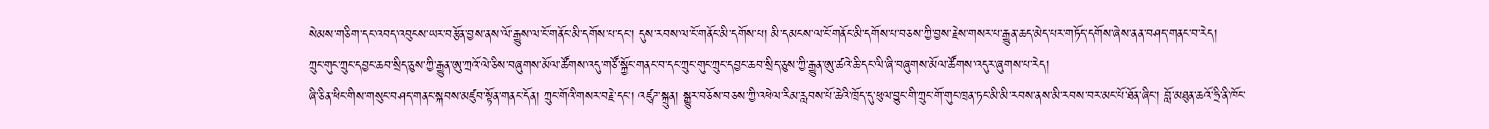སེམས་གཅིག་དང་འབད་འབུངས་ཡར་བརྩོན་བྱས་ནས་ལོ་རྒྱུས་ལ་ངོ་གནོང་མི་དགོས་པ་དང་། དུས་རབས་ལ་ངོ་གནོང་མི་དགོས་པ། མི་དམངས་ལ་ངོ་གནོང་མི་དགོས་པ་བཅས་ཀྱི་བྱས་རྗེས་གསར་པ་རྒྱུན་ཆད་མེད་པར་གཏོད་དགོས་ཞེས་ནན་བཤད་གནང་བ་རེད།
ཀྲུང་གུང་ཀྲུང་དབྱང་ཆབ་སྲིད་ཅུས་ཀྱི་རྒྱུན་ཨུ་ཀྲའོ་ལེ་ཅིས་བཞུགས་མོལ་ཚོགས་འདུ་གཙོ་སྐྱོང་གནང་བ་དང་ཀྲུང་གུང་ཀྲུང་དབྱང་ཆབ་སྲིད་ཅུས་ཀྱི་རྒྱུན་ཨུ་ཚའེ་ཆི་དང་ལི་ཞི་བཞུགས་མོལ་ཚོགས་འདུར་ཞུགས་པ་རེད།
ཞི་ཅིན་ཕིང་གིས་གསུང་བཤད་གནང་སྐབས་མཛུབ་སྟོན་གནང་དོན། ཀྲུང་གོའི་གསར་བརྗེ་དང་། འཛུཌ་སྐྲུན། སྒྱུར་བཅོས་བཅས་ཀྱི་འཕེལ་རིམ་རླབས་པོ་ཆེའི་ཁྲོད་དུ་ཕུལ་བྱུང་གི་ཀྲུང་གོ་གུང་ཁྲན་ཏང་མི་མི་རབས་ནས་མི་རབས་བར་མང་པོ་ཐོན་ཞིང་། བློ་མཐུན་ཆའོ་ཧྲི་ནི་ཁོང་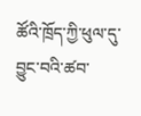ཚོའི་ཁྲོད་ཀྱི་ཕུལ་དུ་བྱུང་བའི་ཚབ་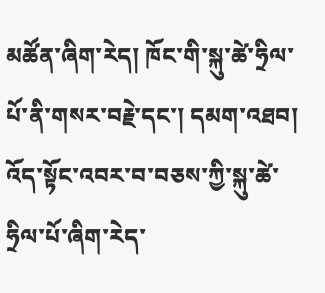མཚོན་ཞིག་རེད། ཁོང་གི་སྐུ་ཚེ་ཧྲིལ་པོ་ནི་གསར་བརྗེ་དང་། དམག་འཐབ། འོད་སྟོང་འབར་བ་བཅས་ཀྱི་སྐུ་ཚེ་ཧྲིལ་པོ་ཞིག་རེད་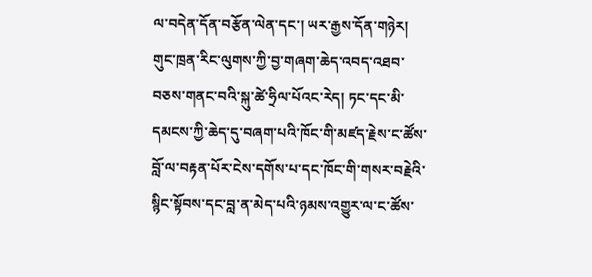ལ་བདེན་དོན་བརྩོན་ལེན་དང་། ཡར་རྒྱས་དོན་གཉེར། གུང་ཁྲན་རིང་ལུགས་ཀྱི་བྱ་གཞག་ཆེད་འབད་འཐབ་བཅས་གནང་བའི་སྐུ་ཚེ་ཧྲིལ་པོའང་རེད། ཏང་དང་མི་དམངས་ཀྱི་ཆེད་དུ་བཞག་པའི་ཁོང་གི་མཛད་རྗེས་ང་ཚོས་བློ་ལ་བརྟན་པོར་ངེས་དགོས་པ་དང་ཁོང་གི་གསར་བརྗེའི་སྙིང་སྟོབས་དང་བླ་ན་མེད་པའི་ཉམས་འགྱུར་ལ་ང་ཚོས་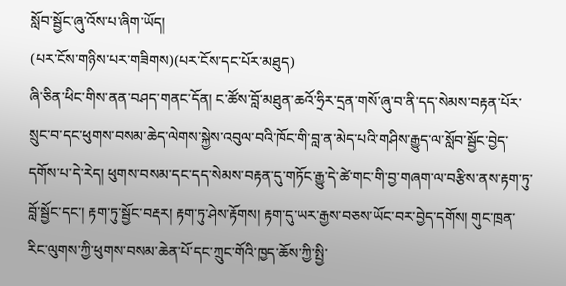སློབ་སྦྱོང་ཞུ་འོས་པ་ཞིག་ཡོད།
(པར་ངོས་གཉིས་པར་གཟིགས)(པར་ངོས་དང་པོར་མཐུད)
ཞི་ཅིན་ཕིང་གིས་ནན་བཤད་གནང་དོན། ང་ཚོས་བློ་མཐུན་ཆའོ་ཧྲིར་དྲན་གསོ་ཞུ་བ་ནི་དད་སེམས་བརྟན་པོར་སྲུང་བ་དང་ཕུགས་བསམ་ཆེད་ལེགས་སྐྱེས་འབུལ་བའི་ཁོང་གི་བླ་ན་མེད་པའི་གཤིས་རྒྱུད་ལ་སློབ་སྦྱོང་བྱེད་དགོས་པ་དེ་རེད། ཕུགས་བསམ་དང་དད་སེམས་བརྟན་དུ་གཏོང་རྒྱུ་དེ་ཚེ་གང་གི་བྱ་གཞག་ལ་བརྩིས་ནས་རྟག་ཏུ་བློ་སྦྱོང་དང་། རྟག་ཏུ་སྦྱོང་བརྡར། རྟག་ཏུ་ཤེས་རྟོགས། རྟག་དུ་ཡར་རྒྱས་བཅས་ཡོང་བར་བྱེད་དགོས། གུང་ཁྲན་རིང་ལུགས་ཀྱི་ཕུགས་བསམ་ཆེན་པོ་དང་ཀྲུང་གོའི་ཁྱད་ཆོས་ཀྱི་སྤྱི་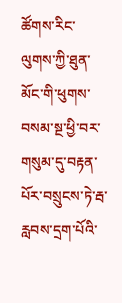ཚོགས་རིང་ལུགས་ཀྱི་ཐུན་མོང་གི་ཕུགས་བསམ་སྔ་ཕྱི་བར་གསུམ་དུ་བརྟན་པོར་བསྲུངས་ཏེ་རྦ་རླབས་དྲག་པོའི་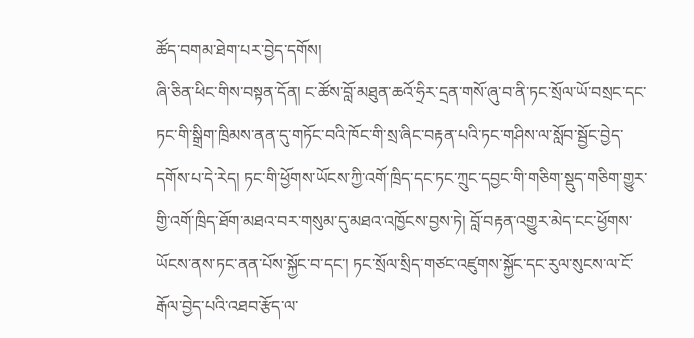ཚོད་བགམ་ཐེག་པར་བྱེད་དགོས།
ཞི་ཅིན་ཕིང་གིས་བསྟན་དོན། ང་ཚོས་བློ་མཐུན་ཆའོ་ཧྲིར་དྲན་གསོ་ཞུ་བ་ནི་ཏང་སྲོལ་ཡོ་བསྲང་དང་ཏང་གི་སྒྲིག་ཁྲིམས་ནན་དུ་གཏོང་བའི་ཁོང་གི་སྲ་ཞིང་བརྟན་པའི་ཏང་གཤིས་ལ་སློབ་སྦྱོང་བྱེད་དགོས་པ་དེ་རེད། ཏང་གི་ཕྱོགས་ཡོངས་ཀྱི་འགོ་ཁྲིད་དང་ཏང་ཀྲུང་དབྱང་གི་གཅིག་སྡུད་གཅིག་གྱུར་གྱི་འགོ་ཁྲིད་ཐོག་མཐའ་བར་གསུམ་དུ་མཐའ་འཁྱོངས་བྱས་ཏེ། བློ་བརྟན་འགྱུར་མེད་ངང་ཕྱོགས་ཡོངས་ནས་ཏང་ནན་པོས་སྐྱོང་བ་དང་། ཏང་སྲོལ་སྲིད་གཙང་འཛུགས་སྐྱོང་དང་རུལ་སུངས་ལ་ངོ་རྒོལ་བྱེད་པའི་འཐབ་རྩོད་ལ་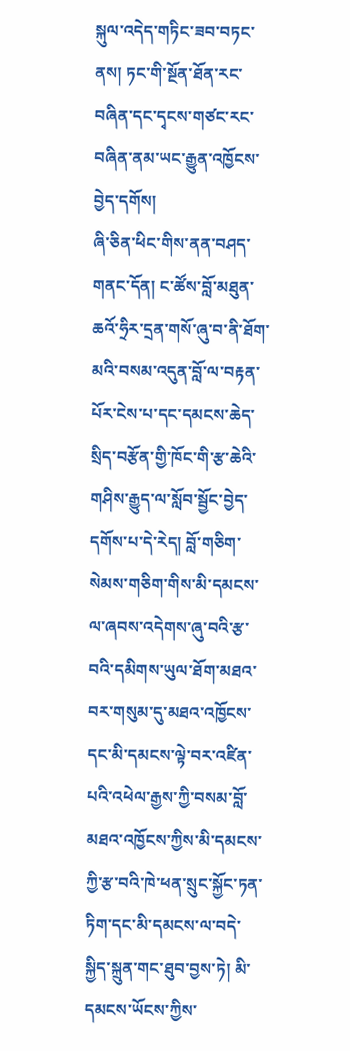སྐུལ་འདེད་གཏིང་ཟབ་བཏང་ནས། ཏང་གི་སྔོན་ཐོན་རང་བཞིན་དང་དྭངས་གཙང་རང་བཞིན་ནམ་ཡང་རྒྱུན་འཁྱོངས་བྱེད་དགོས།
ཞི་ཅིན་ཕིང་གིས་ནན་བཤད་གནང་དོན། ང་ཚོས་བློ་མཐུན་ཆའོ་ཧྲིར་དྲན་གསོ་ཞུ་བ་ནི་ཐོག་མའི་བསམ་འདུན་བློ་ལ་བརྟན་པོར་ངེས་པ་དང་དམངས་ཆེད་སྲིད་བརྩོན་གྱི་ཁོང་གི་རྩ་ཆེའི་གཤིས་རྒྱུད་ལ་སློབ་སྦྱོང་བྱེད་དགོས་པ་དེ་རེད། བློ་གཅིག་སེམས་གཅིག་གིས་མི་དམངས་ལ་ཞབས་འདེགས་ཞུ་བའི་རྩ་བའི་དམིགས་ཡུལ་ཐོག་མཐའ་བར་གསུམ་དུ་མཐའ་འཁྱོངས་དང་མི་དམངས་ལྟེ་བར་འཛིན་པའི་འཕེལ་རྒྱས་ཀྱི་བསམ་བློ་མཐའ་འཁྱོངས་ཀྱིས་མི་དམངས་ཀྱི་རྩ་བའི་ཁེ་ཕན་སྲུང་སྐྱོང་ཏན་ཏིག་དང་མི་དམངས་ལ་བདེ་སྐྱིད་སྐྲུན་གང་ཐུབ་བྱས་ཏེ། མི་དམངས་ཡོངས་ཀྱིས་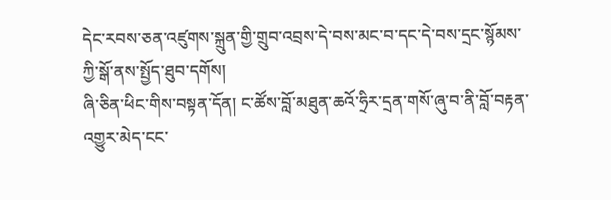དེང་རབས་ཅན་འཛུགས་སྐྲུན་གྱི་གྲུབ་འབྲས་དེ་བས་མང་བ་དང་དེ་བས་དྲང་སྙོམས་ཀྱི་སྒོ་ནས་སྤྱོད་ཐུབ་དགོས།
ཞི་ཅིན་ཕིང་གིས་བསྟན་དོན། ང་ཚོས་བློ་མཐུན་ཆའོ་ཧྲིར་དྲན་གསོ་ཞུ་བ་ནི་བློ་བརྟན་འགྱུར་མེད་ངང་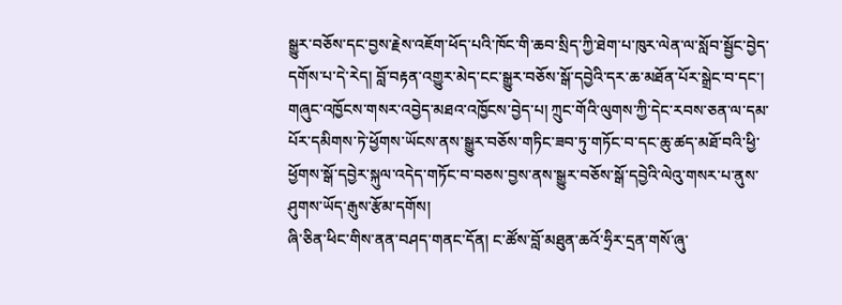སྒྱུར་བཅོས་དང་བྱས་རྗེས་འཇོག་ཕོད་པའི་ཁོང་གི་ཆབ་སྲིད་ཀྱི་ཐེག་པ་ཁུར་ལེན་ལ་སློབ་སྦྱོང་བྱེད་དགོས་པ་དེ་རེད། བློ་བརྟན་འགྱུར་མེད་ངང་སྒྱུར་བཅོས་སྒོ་དབྱེའི་དར་ཆ་མཐོན་པོར་སྒྲེང་བ་དང་། གཞུང་འཁྱོངས་གསར་འབྱེད་མཐའ་འཁྱོངས་བྱེད་པ། ཀྲུང་གོའི་ལུགས་ཀྱི་དེང་རབས་ཅན་ལ་དམ་པོར་དམིགས་ཏེ་ཕྱོགས་ཡོངས་ནས་སྒྱུར་བཅོས་གཏིང་ཟབ་ཏུ་གཏོང་བ་དང་ཆུ་ཚད་མཐོ་བའི་ཕྱི་ཕྱོགས་སྒོ་དབྱེར་སྐུལ་འདེད་གཏོང་བ་བཅས་བྱས་ནས་སྒྱུར་བཅོས་སྒོ་དབྱེའི་ལེའུ་གསར་པ་ནུས་ཤུགས་ཡོད་རྒུས་རྩོམ་དགོས།
ཞི་ཅིན་ཕིང་གིས་ནན་བཤད་གནང་དོན། ང་ཚོས་བློ་མཐུན་ཆའོ་ཧྲིར་དྲན་གསོ་ཞུ་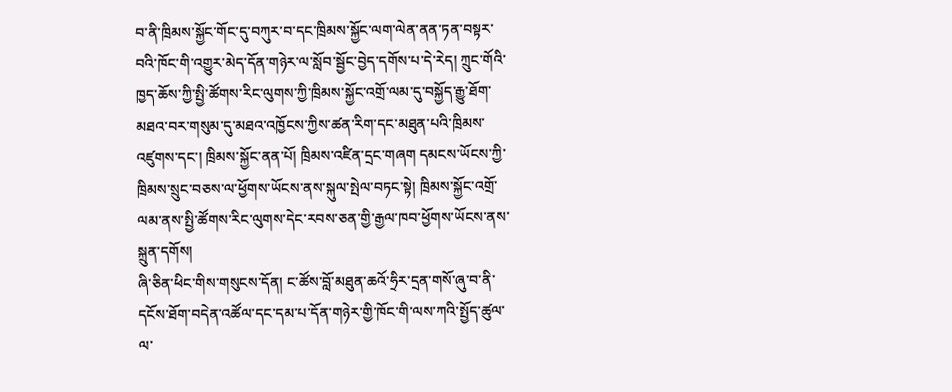བ་ནི་ཁྲིམས་སྐྱོང་གོང་དུ་བཀུར་བ་དང་ཁྲིམས་སྐྱོང་ལག་ལེན་ནན་ཏན་བསྟར་བའི་ཁོང་གི་འགྱུར་མེད་དོན་གཉེར་ལ་སློབ་སྦྱོང་བྱེད་དགོས་པ་དེ་རེད། ཀྲུང་གོའི་ཁྱད་ཆོས་ཀྱི་སྤྱི་ཚོགས་རིང་ལུགས་ཀྱི་ཁྲིམས་སྐྱོང་འགྲོ་ལམ་དུ་བསྐྱོད་རྒྱུ་ཐོག་མཐའ་བར་གསུམ་དུ་མཐའ་འཁྱོངས་ཀྱིས་ཚན་རིག་དང་མཐུན་པའི་ཁྲིམས་འཛུགས་དང་། ཁྲིམས་སྐྱོང་ནན་པོ། ཁྲིམས་འཛིན་དྲང་གཞག དམངས་ཡོངས་ཀྱི་ཁྲིམས་སྲུང་བཅས་ལ་ཕྱོགས་ཡོངས་ནས་སྐུལ་སྤེལ་བཏང་སྟེ། ཁྲིམས་སྐྱོང་འགྲོ་ལམ་ནས་སྤྱི་ཚོགས་རིང་ལུགས་དེང་རབས་ཅན་གྱི་རྒྱལ་ཁབ་ཕྱོགས་ཡོངས་ནས་སྐྲུན་དགོས།
ཞི་ཅིན་ཕིང་གིས་གསུངས་དོན། ང་ཚོས་བློ་མཐུན་ཆའོ་ཧྲིར་དྲན་གསོ་ཞུ་བ་ནི་དངོས་ཐོག་བདེན་འཚོལ་དང་དམ་པ་དོན་གཉེར་གྱི་ཁོང་གི་ལས་ཀའི་སྤྱོད་ཚུལ་ལ་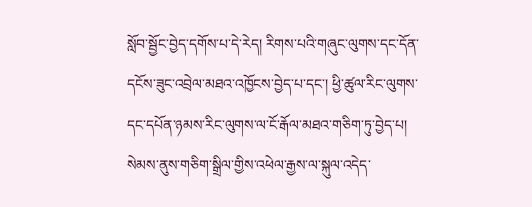སློབ་སྦྱོང་བྱེད་དགོས་པ་དེ་རེད། རིགས་པའི་གཞུང་ལུགས་དང་དོན་དངོས་ཟུང་འབྲེལ་མཐའ་འཁྱོངས་བྱེད་པ་དང་། ཕྱི་ཚུལ་རིང་ལུགས་དང་དཔོན་ཉམས་རིང་ལུགས་ལ་ངོ་རྒོལ་མཐའ་གཅིག་ཏུ་བྱེད་པ། སེམས་ནུས་གཅིག་སྒྲིལ་གྱིས་འཕེལ་རྒྱས་ལ་སྐུལ་འདེད་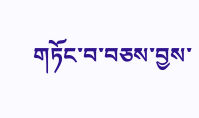གཏོང་བ་བཅས་བྱས་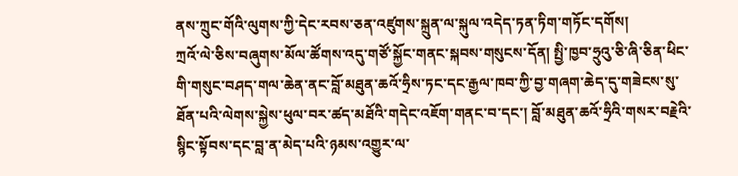ནས་ཀྲུང་གོའི་ལུགས་ཀྱི་དེང་རབས་ཅན་འཛུགས་སྐྲུན་ལ་སྐུལ་འདེད་ཏན་ཏིག་གཏོང་དགོས།
ཀྲའོ་ལེ་ཅིས་བཞུགས་མོལ་ཚོགས་འདུ་གཙོ་སྐྱོང་གནང་སྐབས་གསུངས་དོན། སྤྱི་ཁྱབ་ཧྲུའུ་ཅི་ཞི་ཅིན་ཕིང་གི་གསུང་བཤད་གལ་ཆེན་ནང་བློ་མཐུན་ཆའོ་ཧྲིས་ཏང་དང་རྒྱལ་ཁབ་ཀྱི་བྱ་གཞག་ཆེད་དུ་གཟེངས་སུ་ཐོན་པའི་ལེགས་སྐྱེས་ཕུལ་བར་ཚད་མཐོའི་གདེང་འཇོག་གནང་བ་དང་། བློ་མཐུན་ཆའོ་ཧྲིའི་གསར་བརྗེའི་སྙིང་སྟོབས་དང་བླ་ན་མེད་པའི་ཉམས་འགྱུར་ལ་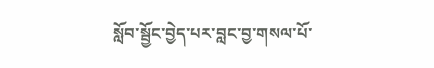སློབ་སྦྱོང་བྱེད་པར་བླང་བྱ་གསལ་པོ་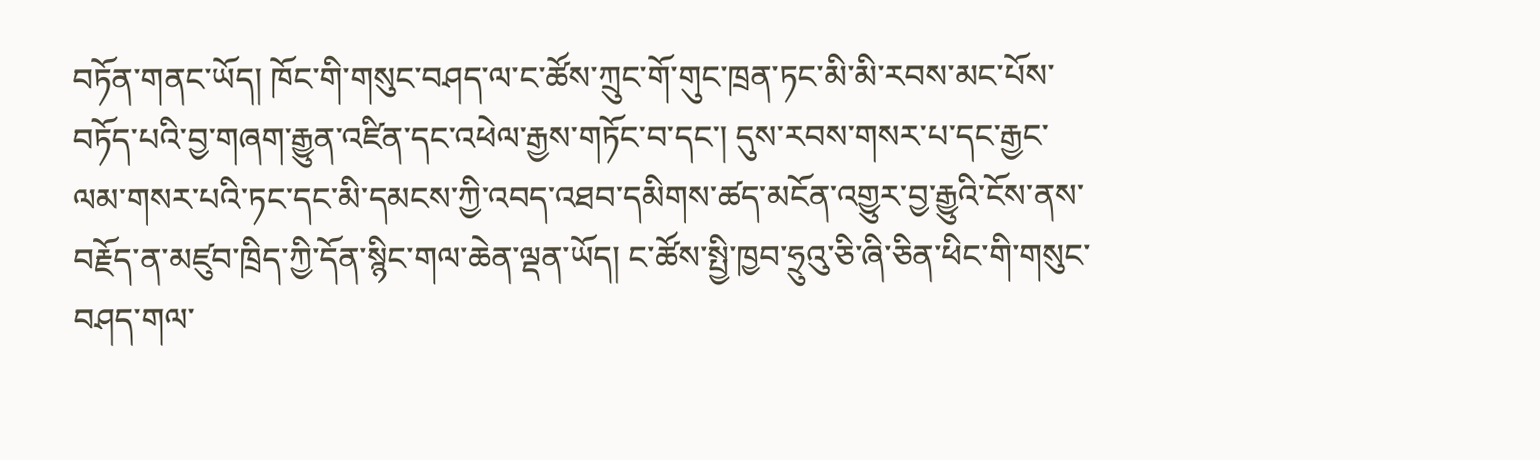བཏོན་གནང་ཡོད། ཁོང་གི་གསུང་བཤད་ལ་ང་ཚོས་ཀྲུང་གོ་གུང་ཁྲན་ཏང་མི་མི་རབས་མང་པོས་བཏོད་པའི་བྱ་གཞག་རྒྱུན་འཛིན་དང་འཕེལ་རྒྱས་གཏོང་བ་དང་། དུས་རབས་གསར་པ་དང་རྒྱང་ལམ་གསར་པའི་ཏང་དང་མི་དམངས་ཀྱི་འབད་འཐབ་དམིགས་ཚད་མངོན་འགྱུར་བྱ་རྒྱུའི་ངོས་ནས་བརྗོད་ན་མཛུབ་ཁྲིད་ཀྱི་དོན་སྙིང་གལ་ཆེན་ལྡན་ཡོད། ང་ཚོས་སྤྱི་ཁྱབ་ཧྲུའུ་ཅི་ཞི་ཅིན་ཕིང་གི་གསུང་བཤད་གལ་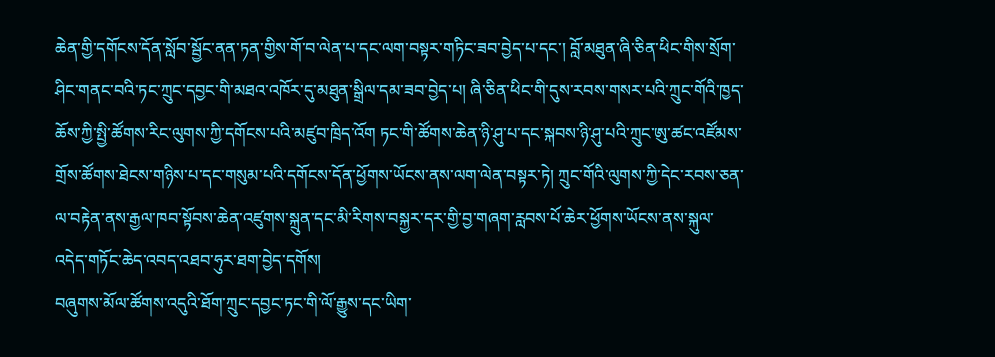ཆེན་གྱི་དགོངས་དོན་སློབ་སྦྱོང་ནན་ཏན་གྱིས་གོ་བ་ལེན་པ་དང་ལག་བསྟར་གཏིང་ཟབ་བྱེད་པ་དང་། བློ་མཐུན་ཞི་ཅིན་ཕིང་གིས་སྲོག་ཤིང་གནང་བའི་ཏང་ཀྲུང་དབྱང་གི་མཐའ་འཁོར་དུ་མཐུན་སྒྲིལ་དམ་ཟབ་བྱེད་པ། ཞི་ཅིན་ཕིང་གི་དུས་རབས་གསར་པའི་ཀྲུང་གོའི་ཁྱད་ཆོས་ཀྱི་སྤྱི་ཚོགས་རིང་ལུགས་ཀྱི་དགོངས་པའི་མཛུབ་ཁྲིད་འོག ཏང་གི་ཚོགས་ཆེན་ཉི་ཤུ་པ་དང་སྐབས་ཉི་ཤུ་པའི་ཀྲུང་ཨུ་ཚང་འཛོམས་གྲོས་ཚོགས་ཐེངས་གཉིས་པ་དང་གསུམ་པའི་དགོངས་དོན་ཕྱོགས་ཡོངས་ནས་ལག་ལེན་བསྟར་ཏེ། ཀྲུང་གོའི་ལུགས་ཀྱི་དེང་རབས་ཅན་ལ་བརྟེན་ནས་རྒྱལ་ཁབ་སྟོབས་ཆེན་འཛུགས་སྐྲུན་དང་མི་རིགས་བསྐྱར་དར་གྱི་བྱ་གཞག་རླབས་པོ་ཆེར་ཕྱོགས་ཡོངས་ནས་སྐུལ་འདེད་གཏོང་ཆེད་འབད་འཐབ་ཧུར་ཐག་བྱེད་དགོས།
བཞུགས་མོལ་ཚོགས་འདུའི་ཐོག་ཀྲུང་དབྱང་ཏང་གི་ལོ་རྒྱུས་དང་ཡིག་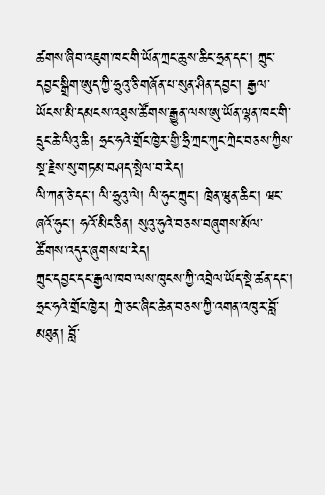ཚགས་ཞིབ་འཇུག་ཁང་གི་ཡོན་ཀྲང་ཆུས་ཆིང་ཧྲན་དང་། ཀྲུང་དབྱང་སྒྲིག་ཨུད་ཀྱི་ཧྲུའུ་ཅི་གཞོན་པ་སུན་ཤིན་དབྱང་། རྒྱལ་ཡོངས་མི་དམངས་འཐུས་ཚོགས་རྒྱུན་ལས་ཨུ་ཡོན་ལྷན་ཁང་གི་དྲུང་ཆེ་ལིའུ་ཆི། ཧྲང་ཧའེ་གྲོང་ཁྱེར་གྱི་ཧྲི་ཀྲང་ཀུང་ཀྲེང་བཅས་ཀྱིས་སྔ་རྗེས་སུ་གཏམ་བཤད་སྤེལ་བ་རེད།
ལི་ཀན་ཅེ་དང་། ལི་ཧྲུའུ་ལེ། ལི་ཧུང་ཀྲུང་། ཁྲེན་ཝུན་ཆིང་། ཝང་ཞའོ་ཧུང་། ཧའོ་མིང་ཅིན། སུའུ་ཧུའེ་བཅས་བཞུགས་མོལ་ཚོགས་འདུར་ཞུགས་པ་རེད།
ཀྲུང་དབྱང་དང་རྒྱལ་ཁབ་ལས་ཁུངས་ཀྱི་འབྲེལ་ཡོད་སྡེ་ཚན་དང་། ཧྲང་ཧའེ་གྲོང་ཁྱེར། ཀྲེ་ཅང་ཞིང་ཆེན་བཅས་ཀྱི་འགན་འཁུར་བློ་མཐུན། བློ་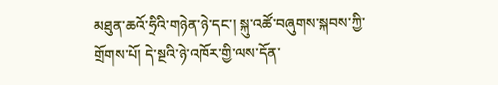མཐུན་ཆའོ་ཧྲིའི་གཉེན་ཉེ་དང་། སྐུ་འཚོ་བཞུགས་སྐབས་ཀྱི་གྲོགས་པོ། དེ་སྔའི་ཉེ་འཁོར་གྱི་ལས་དོན་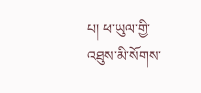པ། ཕ་ཡུལ་གྱི་འཐུས་མི་སོགས་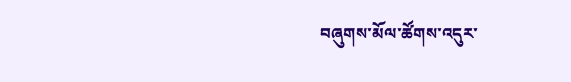བཞུགས་མོལ་ཚོགས་འདུར་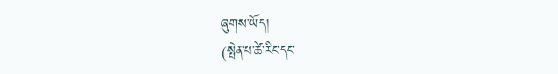ཞུགས་ཡོད།
(སྤེན་པ་ཚེ་རིང་དང་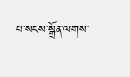པ་སངས་སྒྲོན་ལགས་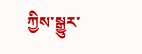ཀྱིས་སྒྱུར་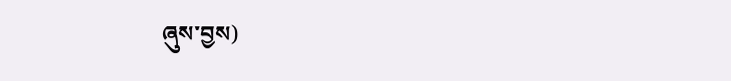ཞུས་བྱས)